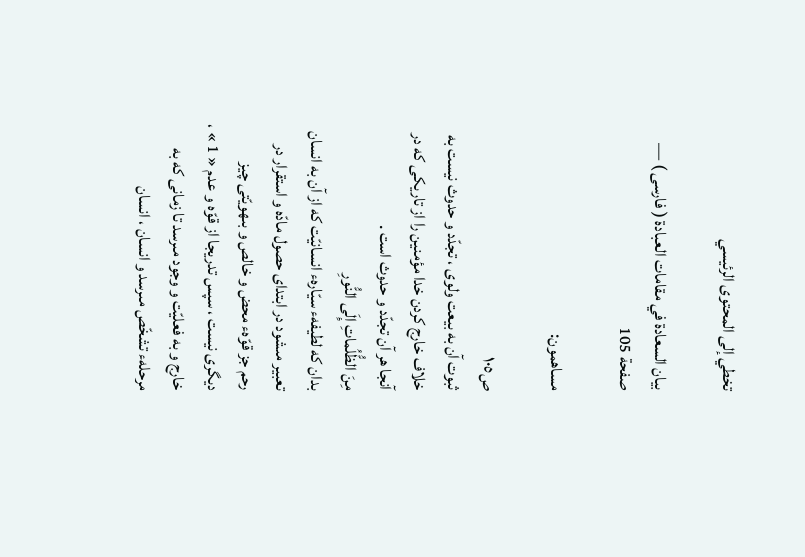تخطي إلى المحتوى الرئيسي

بيان السعادة في مقامات العبادة ( فارسى ) — صفحة 105

مساهمون:

ص١٠٥
ثبوت آن به بيعت ولوى ، تجدّد و حدوث نيست به خلاف خارج كردن خدا مؤمنين را از تاريكى كه در آنجا هر آن تجدّد و حدوث است .
مِنَ الظُّلُماتِ إِلَى النُّورِ
بدان كه لطيفهء سيّارهء انسانيّت كه از آن به انسان تعبير مىشود در ابتداى حصول مادّه و استقرار در رحم جز قوّهء محض و خالص و بىهويّتى چيز ديگرى نيست ، سپس تدريجا از قوّه و عدم « 1 » ، خارج و به فعليّت و وجود مىرسد تا زمانى كه به مرحلهء تشخّص مىرسد و انسان ، انسان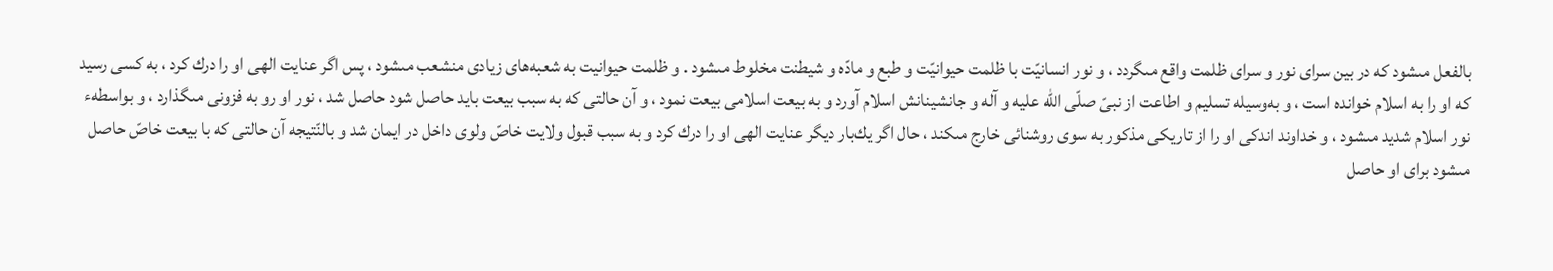بالفعل مىشود كه در بين سراى نور و سراى ظلمت واقع مىگردد ، و نور انسانيّت با ظلمت حيوانيّت و طبع و مادّه و شيطنت مخلوط مىشود . و ظلمت حيوانيت به شعبه‌هاى زيادى منشعب مىشود ، پس اگر عنايت الهى او را درك كرد ، به كسى رسيد كه او را به اسلام خوانده است ، و به‌وسيله تسليم و اطاعت از نبىّ صلّى اللّه عليه و آله و جانشينانش اسلام آورد و به بيعت اسلامى بيعت نمود ، و آن حالتى كه به سبب بيعت بايد حاصل شود حاصل شد ، نور او رو به فزونى مىگذارد ، و بواسطهء نور اسلام شديد مىشود ، و خداوند اندكى او را از تاريكى مذكور به سوى روشنائى خارج مىكند ، حال اگر يك‌بار ديگر عنايت الهى او را درك كرد و به سبب قبول ولايت خاصّ ولوى داخل در ايمان شد و بالنّتيجه آن حالتى كه با بيعت خاصّ حاصل مىشود براى او حاصل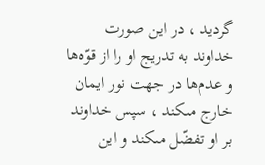گرديد ، در اين صورت خداوند به تدريج او را از قوّه‌ها و عدم‌ها در جهت نور ايمان خارج مىكند ، سپس خداوند بر او تفضّل مىكند و اين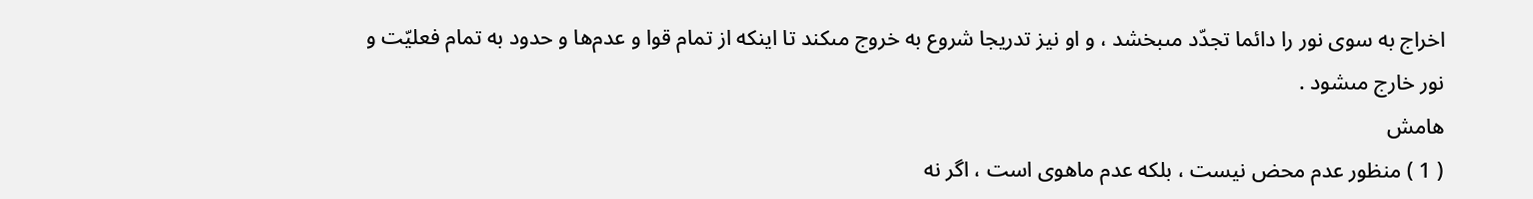اخراج به سوى نور را دائما تجدّد مىبخشد ، و او نيز تدريجا شروع به خروج مىكند تا اينكه از تمام قوا و عدم‌ها و حدود به تمام فعليّت و نور خارج مىشود .
هامش
( 1 ) منظور عدم محض نيست ، بلكه عدم ماهوى است ، اگر نه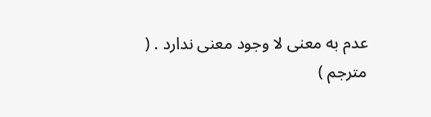عدم به معنى لا وجود معنى ندارد . ( مترجم )